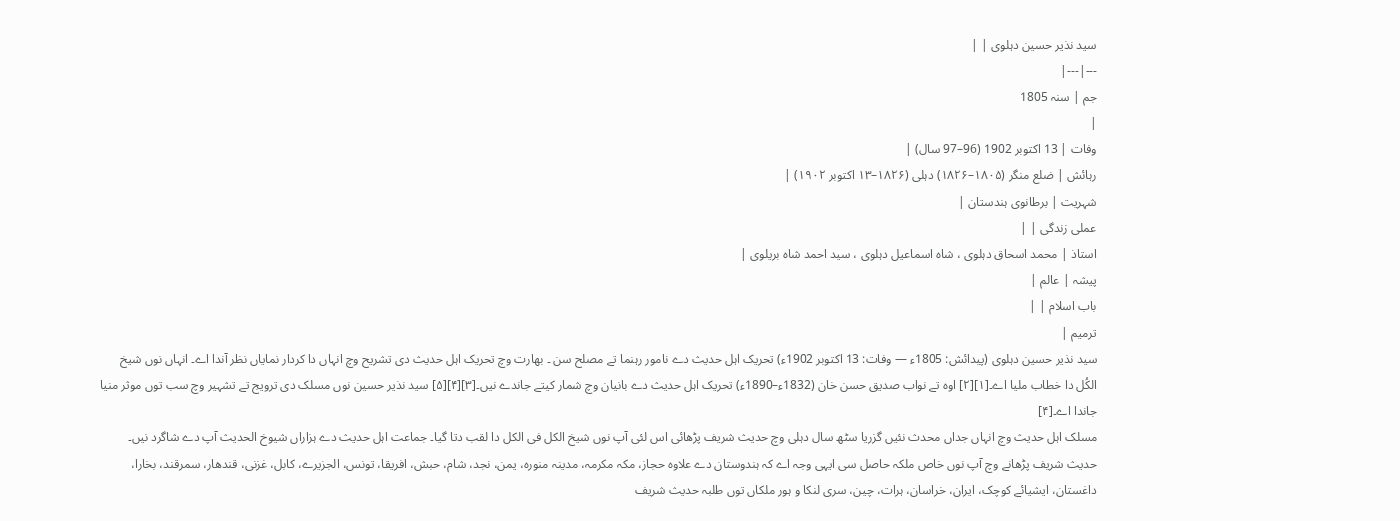سید نذیر حسین دہلوی | |
---|---|
جم | سنہ 1805
|
وفات | 13 اکتوبر 1902 (96–97 سال) |
رہائش | ضلع منگر (۱۸۰۵–۱۸۲۶) دہلی (۱۸۲۶–۱۳ اکتوبر ۱۹۰۲) |
شہریت | برطانوی ہندستان |
عملی زندگی | |
استاذ | محمد اسحاق دہلوی ، شاہ اسماعیل دہلوی ، سید احمد شاہ بریلوی |
پیشہ | عالم |
باب اسلام | |
ترمیم |
سید نذیر حسین دہلوی (پیدائش: 1805ء — وفات: 13 اکتوبر 1902ء) تحریک اہل حدیث دے نامور رہنما تے مصلح سن ۔ بھارت وچ تحریک اہل حدیث دی تشریح وچ انہاں دا کردار نمایاں نظر آندا اے۔ انہاں نوں شیخ الکُل دا خطاب ملیا اے۔[۱][۲] اوہ تے نواب صدیق حسن خان (1832ء–1890ء) تحریک اہل حدیث دے بانیان وچ شمار کیتے جاندے نيں۔[۳][۴][۵] سید نذیر حسین نوں مسلک دی ترویج تے تشہیر وچ سب توں موثر منیا جاندا اے۔[۴]
مسلک اہل حدیث وچ انہاں جداں محدث نئيں گزریا سٹھ سال دہلی وچ حدیث شریف پڑھائی اس لئی آپ نوں شیخ الکل فی الکل دا لقب دتا گیا۔ جماعت اہل حدیث دے ہزاراں شیوخ الحدیث آپ دے شاگرد نيں۔ حدیث شریف پڑھانے وچ آپ نوں خاص ملکہ حاصل سی ایہی وجہ اے کہ ہندوستان دے علاوہ حجاز، مکہ مکرمہ، مدینہ منورہ، یمن، نجد، شام، حبش، افریقا، تونس، الجزیرے، کابل، غزنی، قندھار، سمرقند، بخارا، داغستان، ایشیائے کوچک، ایران، خراسان، ہرات، چین، سری لنکا و ہور ملکاں توں طلبہ حدیث شریف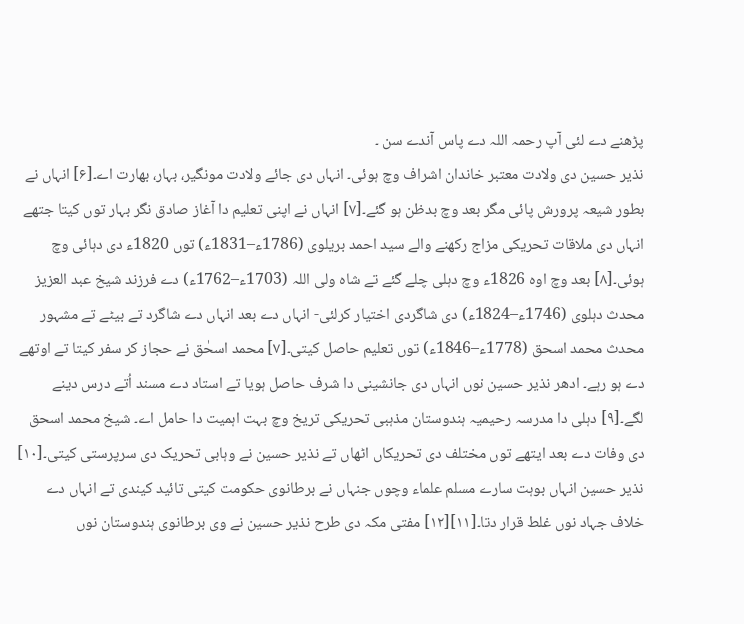پڑھنے دے لئی آپ رحمہ اللہ دے پاس آندے سن ۔
نذیر حسین دی ولادت معتبر خاندان اشراف وچ ہوئی۔ انہاں دی جائے ولادت مونگیر، بہار، بھارت اے۔[۶] انہاں نے بطور شیعہ پرورش پائی مگر بعد وچ بدظن ہو گئے۔[۷] انہاں نے اپنی تعلیم دا آغاز صادق نگر بہار توں کیتا جتھے انہاں دی ملاقات تحریکی مزاج رکھنے والے سید احمد بریلوی (1786ء–1831ء) توں 1820ء دی دہائی وچ ہوئی۔[۸] بعد وچ اوہ 1826ء وچ دہلی چلے گئے تے شاہ ولی اللہ (1703ء–1762ء) دے فرزند شیخ عبد العزیز محدث دہلوی (1746ء–1824ء) دی شاگردی اختیار کرلئی- انہاں دے بعد انہاں دے شاگرد تے بیٹے تے مشہور محدث محمد اسحق (1778ء–1846ء) توں تعلیم حاصل کيتی۔[۷] محمد اسحٰق نے حجاز کر سفر کیتا تے اوتھے دے ہو رہے۔ ادھر نذیر حسین نوں انہاں دی جانشینی دا شرف حاصل ہويا تے استاد دے مسند اُتے درس دینے لگے۔[۹] دہلی دا مدرسہ رحیمیہ ہندوستان مذہبی تحریکی تریخ وچ بہت اہمیت دا حامل اے۔ شیخ محمد اسحق دی وفات دے بعد ایتھے توں مختلف دی تحریکاں اٹھاں تے نذیر حسین نے وہابی تحریک دی سرپرستی کيتی۔[۱۰]
نذیر حسین انہاں بوہت سارے مسلم علماء وچوں جنہاں نے برطانوی حکومت کیتی تائید کیندی تے انہاں دے خلاف جہاد نوں غلط قرار دتا۔[۱۱][۱۲] مفتی مکہ دی طرح نذیر حسین نے وی برطانوی ہندوستان نوں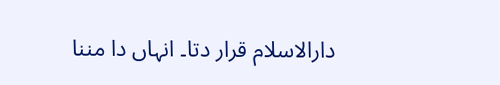دارالاسلام قرار دتا۔ انہاں دا مننا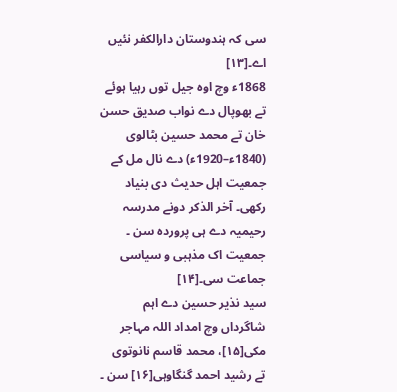سی کہ ہندوستان دارالکفر نئيں اے۔[۱۳]
1868ء وچ اوہ جیل توں رہیا ہوئے تے بھوپال دے نواب صدیق حسن خان تے محمد حسین بٹالوی (1840ء–1920ء) دے نال مل کے جمعیت اہل حدیث دی بنیاد رکھی۔ آخر الذکر دونے مدرسہ رحیمیہ دے ہی پروردہ سن ۔ جمعیت اک مذہبی و سیاسی جماعت سی۔[۱۴]
سید نذیر حسین دے اہم شاگرداں وچ امداد اللہ مہاجر مکی[۱۵]، محمد قاسم نانوتوی تے رشید احمد گنگاوہی[۱۶] سن ۔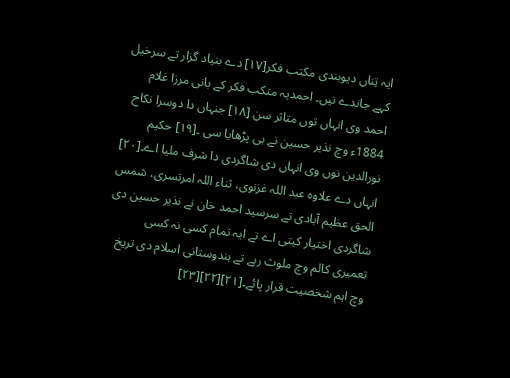ایہ تِناں دیوبندی مکتب فکر[۱۷] دے بنیاد گزار تے سرخیل کہے جاندے نيں۔ احمدیہ متکب فکر کے بانی مرزا غلام احمد وی انہاں توں متاثر سن [۱۸] جنہاں دا دوسرا نکاح 1884ء وچ نذیر حسین نے ہی پڑھایا سی ۔[۱۹] حکیم نورالدین نوں وی انہاں دی شاگردی دا شرف ملیا اے۔[۲۰] انہاں دے علاوہ عبد اللہ غزنوی، ثناء اللہ امرتسری، شمس الحق عظیم آبادی تے سرسید احمد خان نے نذیر حسین دی شاگردی اختیار کيتی اے تے ایہ تمام کسی نہ کسی تعمیری کالم وچ ملوث رہے تے ہندوستانی اسلام دی تریخ وچ اہم شخصیت قرار پائے۔[۲۱][۲۲][۲۳]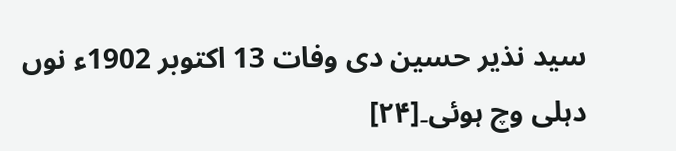سید نذیر حسین دی وفات 13 اکتوبر 1902ء نوں دہلی وچ ہوئی۔[۲۴]